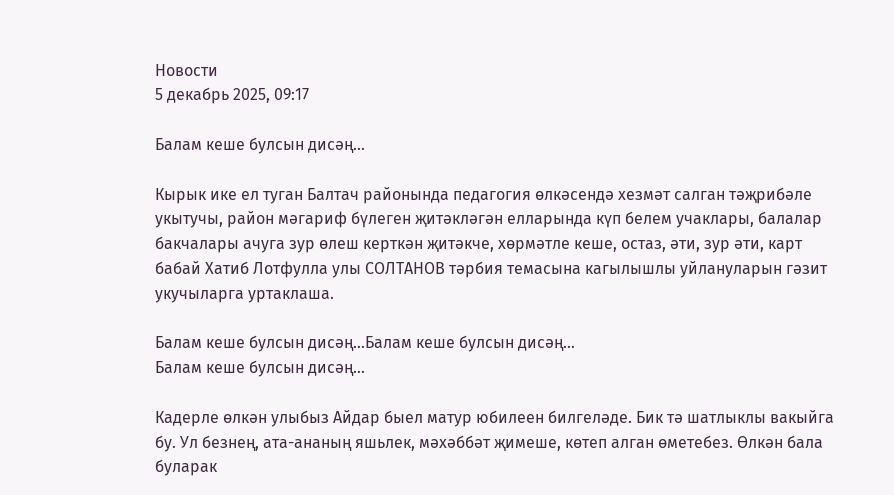Новости
5 декабрь 2025, 09:17

Балам кеше булсын дисәң...

Кырык ике ел туган Балтач районында педагогия өлкәсендә хезмәт салган тәҗрибәле укытучы, район мәгариф бүлеген җитәкләгән елларында күп белем учаклары, балалар бакчалары ачуга зур өлеш керткән җитәкче, хөрмәтле кеше, остаз, әти, зур әти, карт бабай Хатиб Лотфулла улы СОЛТАНОВ тәрбия темасына кагылышлы уйлануларын гәзит укучыларга уртаклаша.

Балам кеше булсын дисәң...Балам кеше булсын дисәң...
Балам кеше булсын дисәң...

Кадерле өлкән улыбыз Айдар быел матур юбилеен билгеләде. Бик тә шатлыклы вакыйга бу. Ул безнең, ата-ананың яшьлек, мәхәббәт җимеше, көтеп алган өметебез. Өлкән бала буларак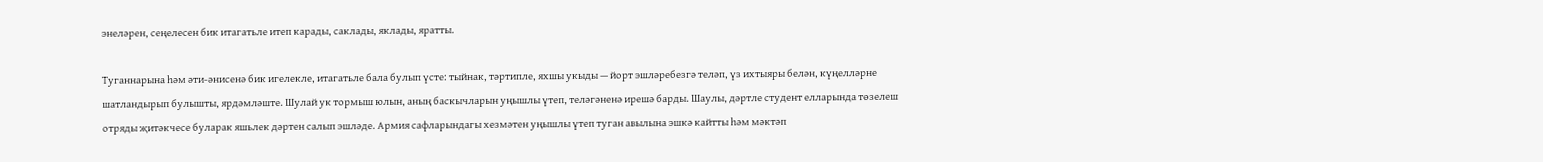энеләрен, сеңелесен бик итагатьле итеп карады, саклады, яклады, яратты.

Туганнарына һәм әти-әнисенә бик игелекле, итагатьле бала булып үсте: тыйнак, тәртипле, яхшы укыды — йорт эшләребезгә теләп, үз ихтыяры белән, күңелләрне шатландырып булышты, ярдәмләште. Шулай ук тормыш юлын, аның баскычларын уңышлы үтеп, теләгәненә ирешә барды. Шаулы, дәртле студент елларында төзелеш отряды җитәкчесе буларак яшьлек дәртен салып эшләде. Армия сафларындагы хезмәтен уңышлы үтеп туган авылына эшкә кайтты һәм мәктәп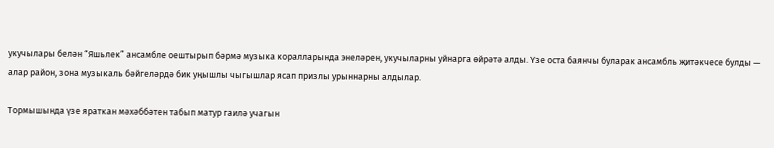укучылары белән “Яшьлек” ансамбле оештырып бәрмә музыка коралларында энеләрен, укучыларны уйнарга өйрәтә алды. Үзе оста баянчы буларак ансамбль җитәкчесе булды — алар район, зона музыкаль бәйгеләрдә бик уңышлы чыгышлар ясап призлы урыннарны алдылар.

Тормышында үзе яраткан мәхәббәтен табып матур гаилә учагын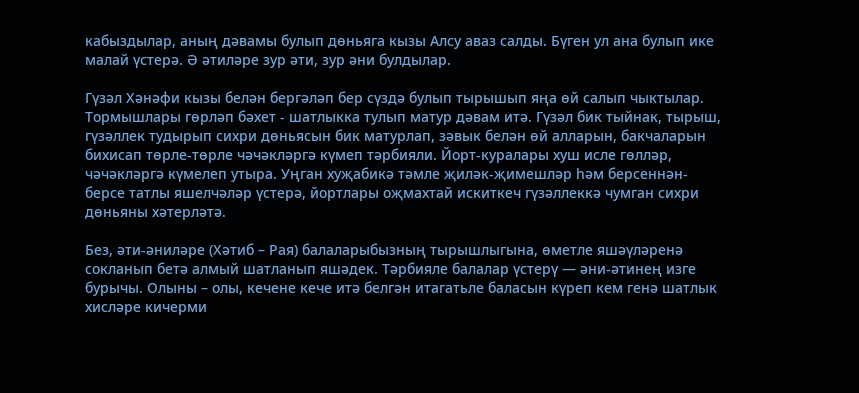кабыздылар, аның дәвамы булып дөньяга кызы Алсу аваз салды. Бүген ул ана булып ике малай үстерә. Ә әтиләре зур әти, зур әни булдылар.

Гүзәл Хәнәфи кызы белән бергәләп бер сүздә булып тырышып яңа өй салып чыктылар. Тормышлары гөрләп бәхет - шатлыкка тулып матур дәвам итә. Гүзәл бик тыйнак, тырыш, гүзәллек тудырып сихри дөньясын бик матурлап, зәвык белән өй алларын, бакчаларын бихисап төрле-төрле чәчәкләргә күмеп тәрбияли. Йорт-куралары хуш исле гөлләр, чәчәкләргә күмелеп утыра. Уңган хуҗабикә тәмле җиләк-җимешләр һәм берсеннән-берсе татлы яшелчәләр үстерә, йортлары оҗмахтай искиткеч гүзәллеккә чумган сихри дөньяны хәтерләтә.

Без, әти-әниләре (Хәтиб – Рая) балаларыбызның тырышлыгына, өметле яшәүләренә сокланып бетә алмый шатланып яшәдек. Тәрбияле балалар үстерү — әни-әтинең изге бурычы. Олыны – олы, кечене кече итә белгән итагатьле баласын күреп кем генә шатлык хисләре кичерми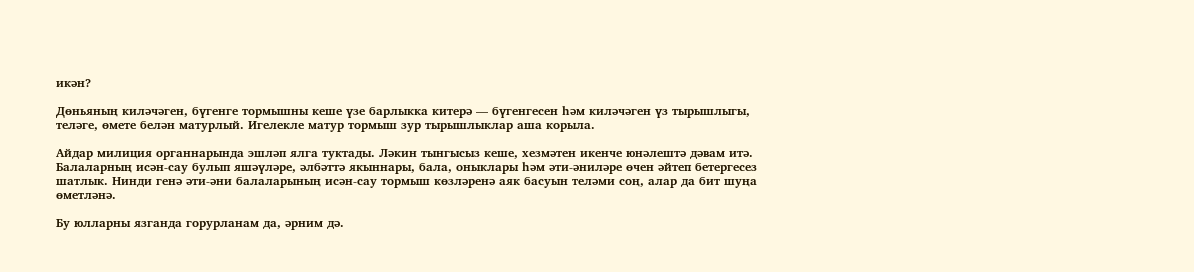икән?

Дөньяның киләчәген, бүгенге тормышны кеше үзе барлыкка китерә — бүгенгесен һәм киләчәген үз тырышлыгы, теләге, өмете белән матурлый. Игелекле матур тормыш зур тырышлыклар аша корыла.

Айдар милиция органнарында эшләп ялга туктады. Ләкин тынгысыз кеше, хезмәтен икенче юнәлештә дәвам итә. Балаларның исән-сау булып яшәүләре, әлбәттә якыннары, бала, оныклары һәм әти-әниләре өчен әйтеп бетергесез шатлык. Нинди генә әти-әни балаларының исән-сау тормыш көзләренә аяк басуын теләми соң, алар да бит шуңа өметләнә.

Бу юлларны язганда горурланам да, әрним дә.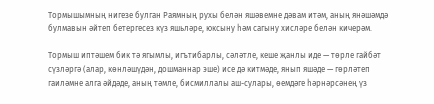Тормышымның нигезе булган Раямның рухы белән яшәвемне дәвам итәм, аның янәшәмдә булмавын әйтеп бетергесез күз яшьләре, юксыну һәм сагыну хисләре белән кичерәм.

Тормыш иптәшем бик тә ягымлы, игътибарлы, сәләтле, кеше җанлы иде — төрле гайбәт сүзләргә (алар, көнләшүдән, дошманнар эше) исе дә китмәде, янып яшәде — гөрләтеп гаиләмне алга әйдәде, аның тәмле, бисмиллалы аш-сулары, өемдәге һәрнәрсәнең үз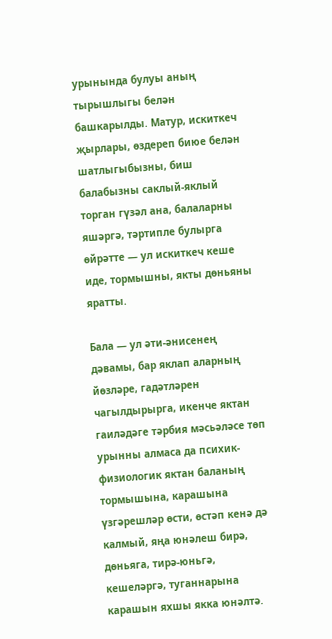урынында булуы аның тырышлыгы белән башкарылды. Матур, искиткеч җырлары, өздереп биюе белән шатлыгыбызны, биш балабызны саклый-яклый торган гүзәл ана, балаларны яшәргә, тәртипле булырга өйрәтте — ул искиткеч кеше иде, тормышны, якты дөньяны яратты.

Бала — ул әти-әнисенең дәвамы, бар яклап аларның йөзләре, гадәтләрен чагылдырырга, икенче яктан гаиләдәге тәрбия мәсьәләсе төп урынны алмаса да психик-физиологик яктан баланың тормышына, карашына үзгәрешләр өсти, өстәп кенә дә калмый, яңа юнәлеш бирә, дөньяга, тирә-юньгә, кешеләргә, туганнарына карашын яхшы якка юнәлтә.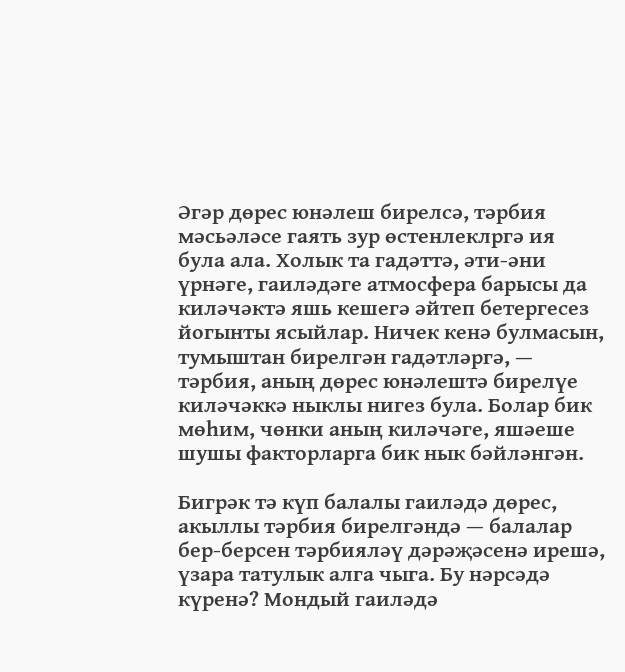Әгәр дөрес юнәлеш бирелсә, тәрбия мәсьәләсе гаять зур өстенлеклргә ия була ала. Холык та гадәттә, әти-әни үрнәге, гаиләдәге атмосфера барысы да киләчәктә яшь кешегә әйтеп бетергесез йогынты ясыйлар. Ничек кенә булмасын, тумыштан бирелгән гадәтләргә, — тәрбия, аның дөрес юнәлештә бирелүе киләчәккә ныклы нигез була. Болар бик мөһим, чөнки аның киләчәге, яшәеше шушы факторларга бик нык бәйләнгән.

Бигрәк тә күп балалы гаиләдә дөрес, акыллы тәрбия бирелгәндә — балалар бер-берсен тәрбияләү дәрәҗәсенә ирешә, үзара татулык алга чыга. Бу нәрсәдә күренә? Мондый гаиләдә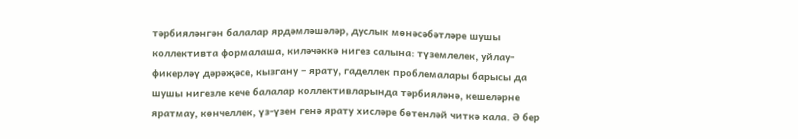тәрбияләнгән балалар ярдәмләшәләр, дуслык мөнәсәбәтләре шушы коллективта формалаша, киләчәккә нигез салына: түземлелек, уйлау-фикерләү дәрәҗәсе, кызгану – ярату, гаделлек проблемалары барысы да шушы нигезле кече балалар коллективларында тәрбияләнә, кешеләрне яратмау, көнчеллек, үз-үзен генә ярату хисләре бөтенләй читкә кала. Ә бер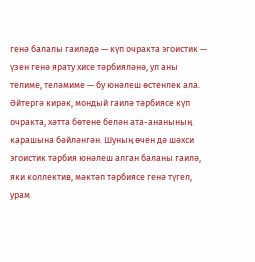генә балалы гаиләдә — күп очракта эгоистик — үзен генә ярату хисе тәрбияләнә, ул аны телиме, теләмиме — бу юнәлеш өстенлек ала. Әйтергә кирәк, мондый гаилә тәрбиясе күп очракта, хәтта бөтене белән ата-ананының карашына бәйләнгән. Шуның өчен дә шәхси эгоистик тәрбия юнәлеш алган баланы гаилә, яки коллектив, мәктәп тәрбиясе генә түгел, урам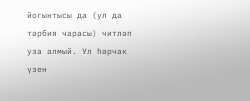йогынтысы да (ул да тәрбия чарасы) читләп уза алмый. Ул һәрчак үзен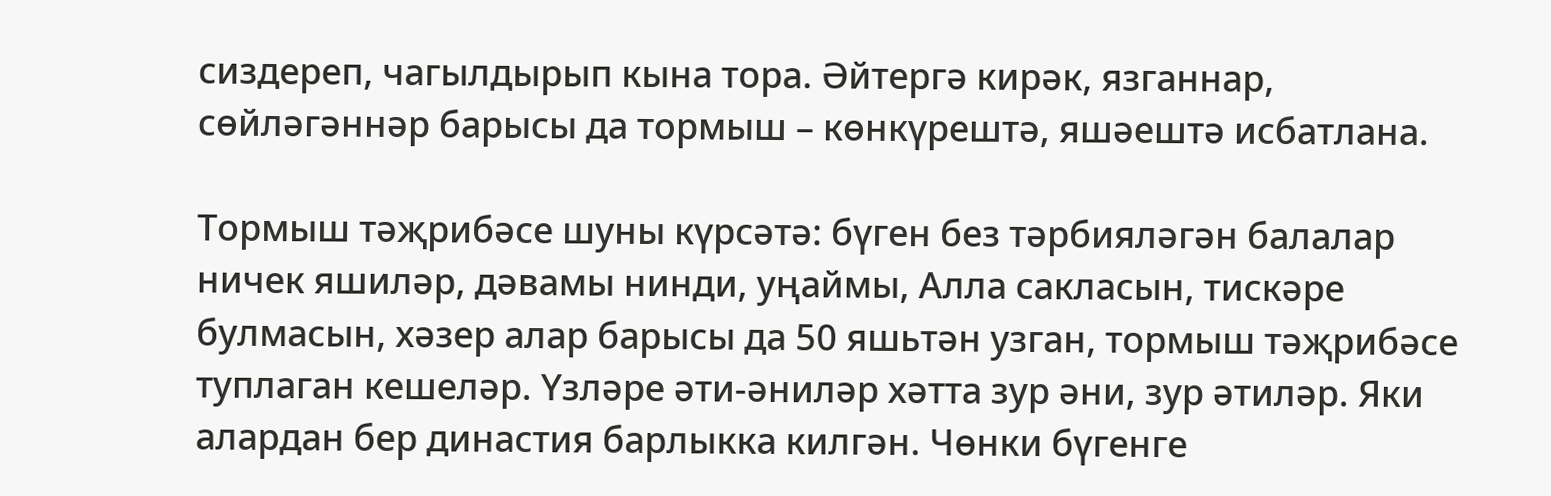сиздереп, чагылдырып кына тора. Әйтергә кирәк, язганнар, сөйләгәннәр барысы да тормыш – көнкүрештә, яшәештә исбатлана.

Тормыш тәҗрибәсе шуны күрсәтә: бүген без тәрбияләгән балалар ничек яшиләр, дәвамы нинди, уңаймы, Алла сакласын, тискәре булмасын, хәзер алар барысы да 50 яшьтән узган, тормыш тәҗрибәсе туплаган кешеләр. Үзләре әти-әниләр хәтта зур әни, зур әтиләр. Яки алардан бер династия барлыкка килгән. Чөнки бүгенге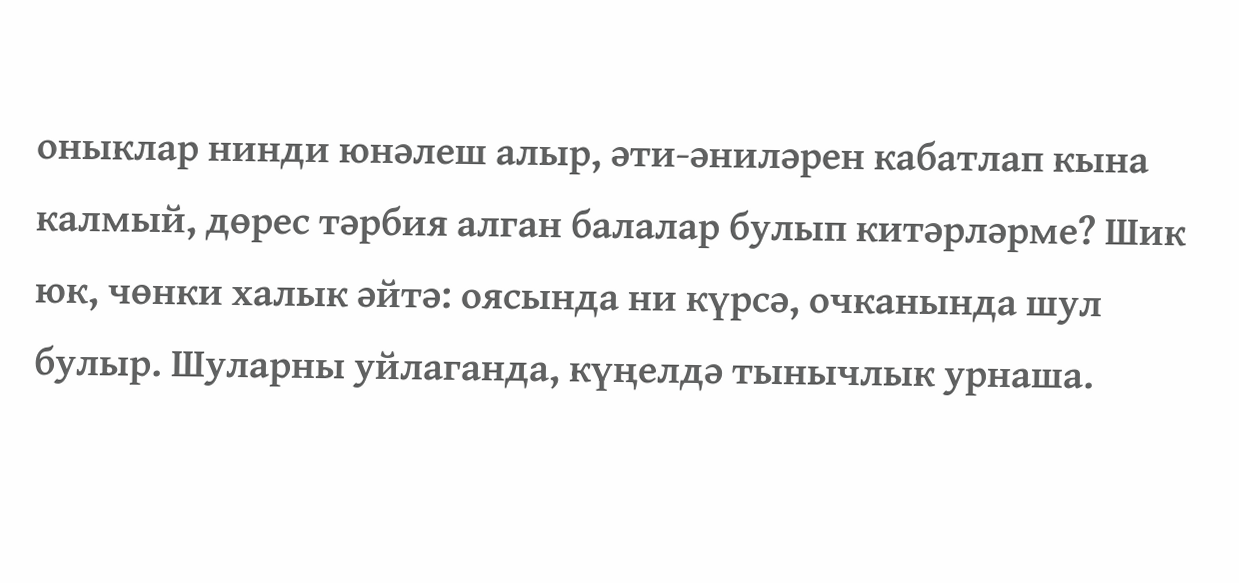оныклар нинди юнәлеш алыр, әти-әниләрен кабатлап кына калмый, дөрес тәрбия алган балалар булып китәрләрме? Шик юк, чөнки халык әйтә: оясында ни күрсә, очканында шул булыр. Шуларны уйлаганда, күңелдә тынычлык урнаша.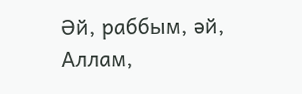Әй, раббым, әй, Аллам,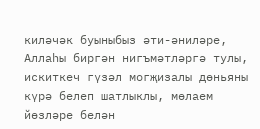киләчәк буыныбыз әти-әниләре, Аллаһы биргән нигъмәтләргә тулы, искиткеч гүзәл могҗизалы дөньяны күрә белеп шатлыклы, мөлаем йөзләре белән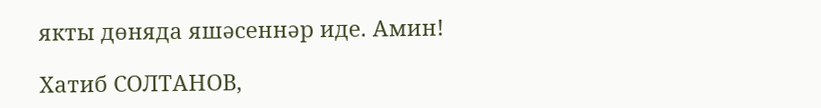якты дөняда яшәсеннәр иде. Амин!

Хатиб СОЛТАНОВ,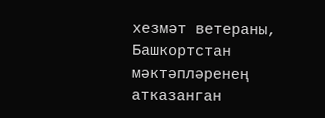хезмәт ветераны, Башкортстан мәктәпләренең атказанган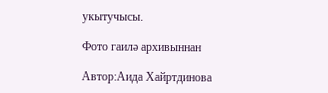укытучысы.

Фото гаилә архивыннан

Автор:Аида Хайртдинова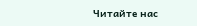Читайте нас